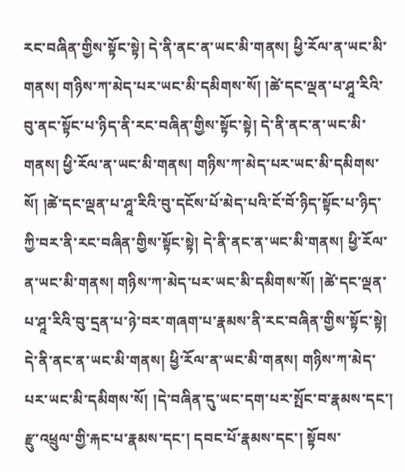རང་བཞིན་གྱིས་སྟོང་སྟེ། དེ་ནི་ནང་ན་ཡང་མི་གནས། ཕྱི་རོལ་ན་ཡང་མི་གནས། གཉིས་ཀ་མེད་པར་ཡང་མི་དམིགས་སོ། །ཚེ་དང་ལྡན་པ་ཤཱ་རིའི་བུ་ནང་སྟོང་པ་ཉིད་ནི་རང་བཞིན་གྱིས་སྟོང་སྟེ། དེ་ནི་ནང་ན་ཡང་མི་གནས། ཕྱི་རོལ་ན་ཡང་མི་གནས། གཉིས་ཀ་མེད་པར་ཡང་མི་དམིགས་སོ། །ཚེ་དང་ལྡན་པ་ཤཱ་རིའི་བུ་དངོས་པོ་མེད་པའི་ངོ་བོ་ཉིད་སྟོང་པ་ཉིད་ཀྱི་བར་ནི་རང་བཞིན་གྱིས་སྟོང་སྟེ། དེ་ནི་ནང་ན་ཡང་མི་གནས། ཕྱི་རོལ་ན་ཡང་མི་གནས། གཉིས་ཀ་མེད་པར་ཡང་མི་དམིགས་སོ། །ཚེ་དང་ལྡན་པ་ཤཱ་རིའི་བུ་དྲན་པ་ཉེ་བར་གཞག་པ་རྣམས་ནི་རང་བཞིན་གྱིས་སྟོང་སྟེ། དེ་ནི་ནང་ན་ཡང་མི་གནས། ཕྱི་རོལ་ན་ཡང་མི་གནས། གཉིས་ཀ་མེད་པར་ཡང་མི་དམིགས་སོ། །དེ་བཞིན་དུ་ཡང་དག་པར་སྤོང་བ་རྣམས་དང་། རྫུ་འཕྲུལ་གྱི་རྐང་པ་རྣམས་དང་། དབང་པོ་རྣམས་དང་། སྟོབས་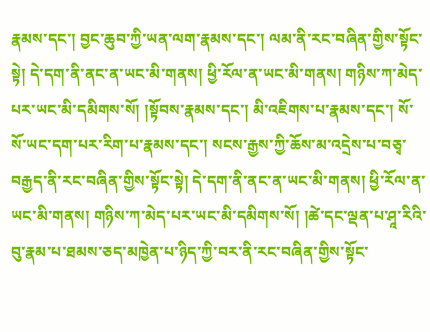རྣམས་དང་། བྱང་ཆུབ་ཀྱི་ཡན་ལག་རྣམས་དང་། ལམ་ནི་རང་བཞིན་གྱིས་སྟོང་སྟེ། དེ་དག་ནི་ནང་ན་ཡང་མི་གནས། ཕྱི་རོལ་ན་ཡང་མི་གནས། གཉིས་ཀ་མེད་པར་ཡང་མི་དམིགས་སོ། །སྟོབས་རྣམས་དང་། མི་འཇིགས་པ་རྣམས་དང་། སོ་སོ་ཡང་དག་པར་རིག་པ་རྣམས་དང་། སངས་རྒྱས་ཀྱི་ཆོས་མ་འདྲེས་པ་བཅྭ་བརྒྱད་ནི་རང་བཞིན་གྱིས་སྟོང་སྟེ། དེ་དག་ནི་ནང་ན་ཡང་མི་གནས། ཕྱི་རོལ་ན་ཡང་མི་གནས། གཉིས་ཀ་མེད་པར་ཡང་མི་དམིགས་སོ། །ཚེ་དང་ལྡན་པ་ཤཱ་རིའི་བུ་རྣམ་པ་ཐམས་ཅད་མཁྱེན་པ་ཉིད་ཀྱི་བར་ནི་རང་བཞིན་གྱིས་སྟོང་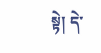སྟེ། དེ་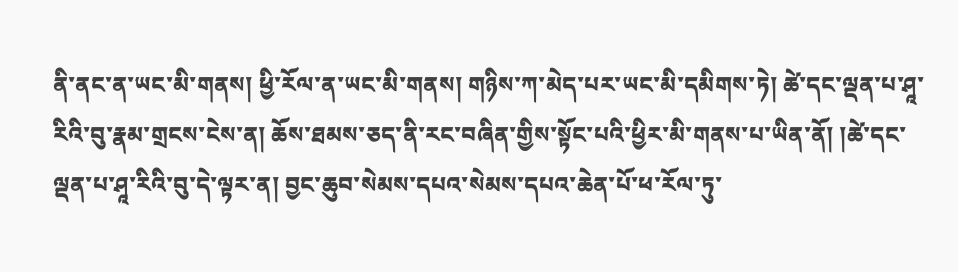ནི་ནང་ན་ཡང་མི་གནས། ཕྱི་རོལ་ན་ཡང་མི་གནས། གཉིས་ཀ་མེད་པར་ཡང་མི་དམིགས་ཏེ། ཚེ་དང་ལྡན་པ་ཤཱ་རིའི་བུ་རྣམ་གྲངས་ངེས་ན། ཆོས་ཐམས་ཅད་ནི་རང་བཞིན་གྱིས་སྟོང་པའི་ཕྱིར་མི་གནས་པ་ཡིན་ནོ། །ཚེ་དང་ལྡན་པ་ཤཱ་རིའི་བུ་དེ་ལྟར་ན། བྱང་ཆུབ་སེམས་དཔའ་སེམས་དཔའ་ཆེན་པོ་ཕ་རོལ་ཏུ་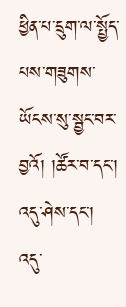ཕྱིན་པ་དྲུག་ལ་སྤྱོད་པས་གཟུགས་ཡོངས་སུ་སྦྱང་བར་བྱའོ། །ཚོར་བ་དང་། འདུ་ཤེས་དང་། འདུ་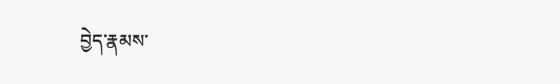བྱེད་རྣམས་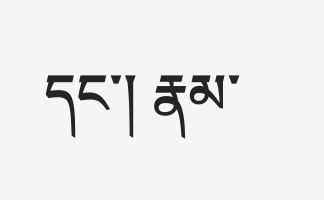དང་། རྣམ་